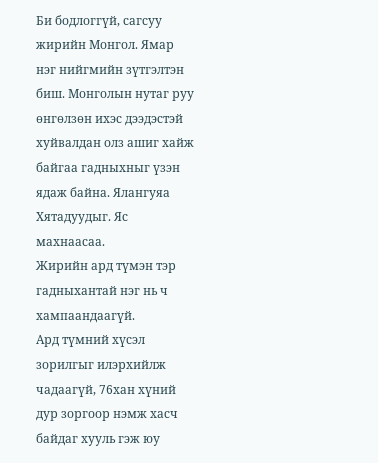Би бодлоггүй, сагсуу жирийн Монгол. Ямар нэг нийгмийн зүтгэлтэн биш. Монголын нутаг руу өнгөлзөн ихэс дээдэстэй хуйвалдан олз ашиг хайж байгаа гадныхныг үзэн ядаж байна. Ялангуяа Хятадуудыг. Яс махнаасаа.
Жирийн ард түмэн тэр гадныхантай нэг нь ч хампаандаагүй.
Ард түмний хүсэл зорилгыг илэрхийлж чадаагүй, 76хан хүний дур зоргоор нэмж хасч байдаг хууль гэж юу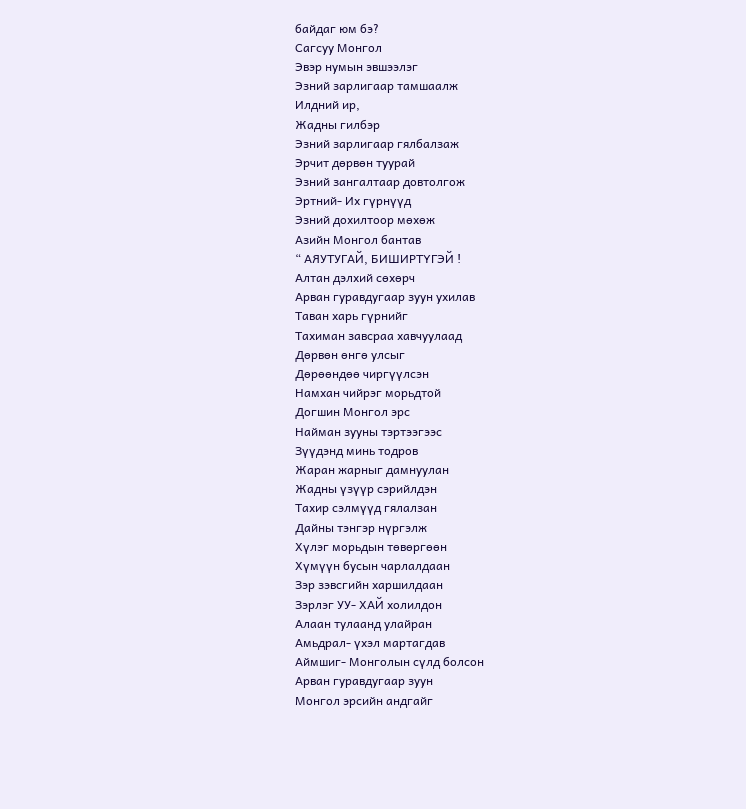байдаг юм бэ?
Сагсуу Монгол
Эвэр нумын эвшээлэг
Эзний зарлигаар тамшаалж
Илдний ир,
Жадны гилбэр
Эзний зарлигаар гялбалзаж
Эрчит дөрвөн туурай
Эзний зангалтаар довтолгож
Эртний- Их гүрнүүд
Эзний дохилтоор мөхөж
Азийн Монгол бантав
“ АЯУТУГАЙ, БИШИРТҮГЭЙ !
Алтан дэлхий сөхөрч
Арван гуравдугаар зуун ухилав
Таван харь гүрнийг
Тахиман завсраа хавчуулаад
Дөрвөн өнгө улсыг
Дөрөөндөө чиргүүлсэн
Намхан чийрэг морьдтой
Догшин Монгол эрс
Найман зууны тэртээгээс
Зүүдэнд минь тодров
Жаран жарныг дамнуулан
Жадны үзүүр сэрийлдэн
Тахир сэлмүүд гялалзан
Дайны тэнгэр нүргэлж
Хүлэг морьдын төвөргөөн
Хүмүүн бусын чарлалдаан
Зэр зэвсгийн харшилдаан
Зэрлэг УУ- ХАЙ холилдон
Алаан тулаанд улайран
Амьдрал- үхэл мартагдав
Аймшиг- Монголын сүлд болсон
Арван гуравдугаар зуун
Монгол эрсийн андгайг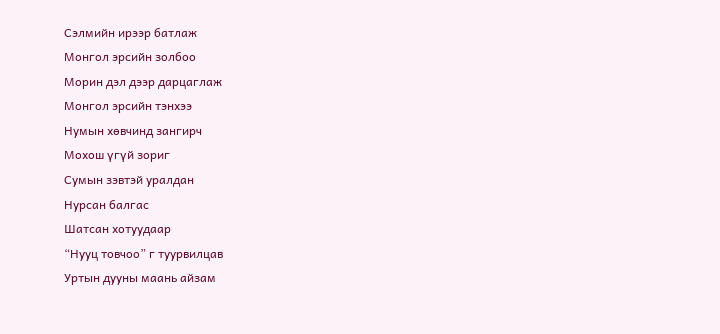Сэлмийн ирээр батлаж
Монгол эрсийн золбоо
Морин дэл дээр дарцаглаж
Монгол эрсийн тэнхээ
Нумын хөвчинд зангирч
Мохош үгүй зориг
Сумын зэвтэй уралдан
Нурсан балгас
Шатсан хотуудаар
“Нууц товчоо” г туурвилцав
Уртын дууны маань айзам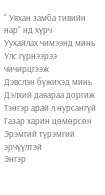“ Уяхан замба тивийн нар” нд хүрч
Уухайлах чимээнд минь
Улс гүрнээрээ чичирцгээж
Дэвслэн бүжихэд минь
Дэлхий даяараа доргиж
Тэнгэр арай л нурсангүй
Газар харин цөмөрсөн
Эрэмгий түрэмгий эрчүүлтэй
Энгэр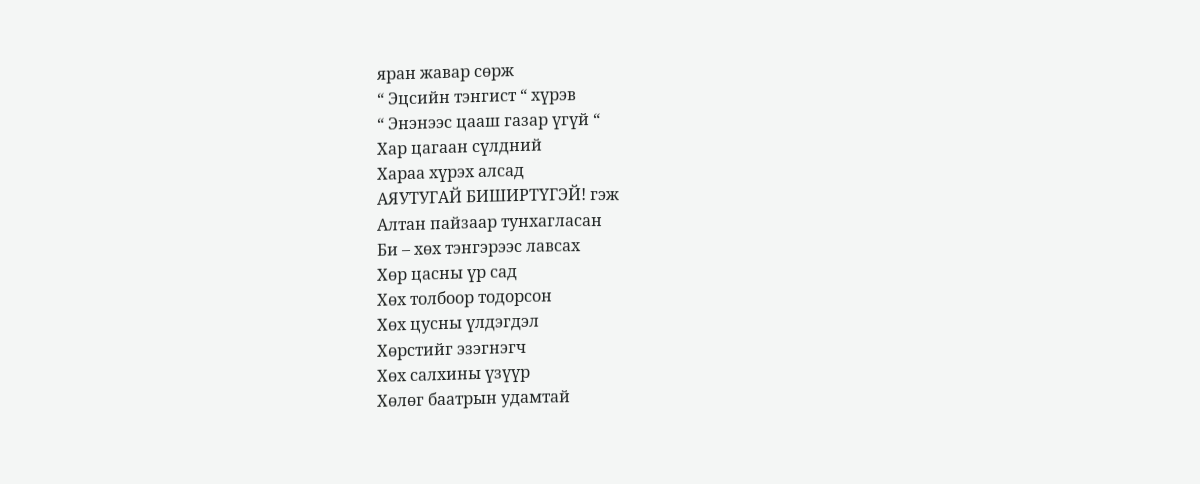яран жавар сөрж
“ Эцсийн тэнгист “ хүрэв
“ Энэнээс цааш газар үгүй “
Хар цагаан сүлдний
Хараа хүрэх алсад
АЯУТУГАЙ БИШИРТҮГЭЙ! гэж
Алтан пайзаар тунхагласан
Би – хөх тэнгэрээс лавсах
Хөр цасны үр сад
Хөх толбоор тодорсон
Хөх цусны үлдэгдэл
Хөрстийг эзэгнэгч
Хөх салхины үзүүр
Хөлөг баатрын удамтай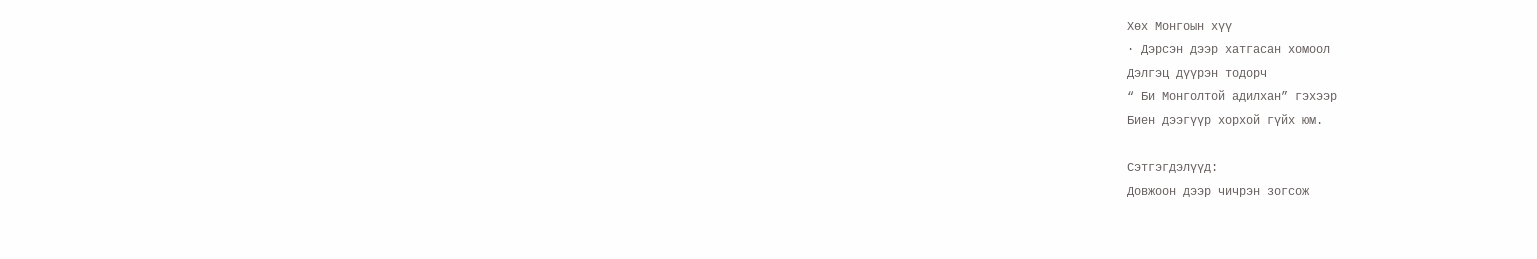Хөх Монгоын хүү
· Дэрсэн дээр хатгасан хомоол
Дэлгэц дүүрэн тодорч
“ Би Монголтой адилхан” гэхээр
Биен дээгүүр хорхой гүйх юм.

Сэтгэгдэлүүд:
Довжоон дээр чичрэн зогсож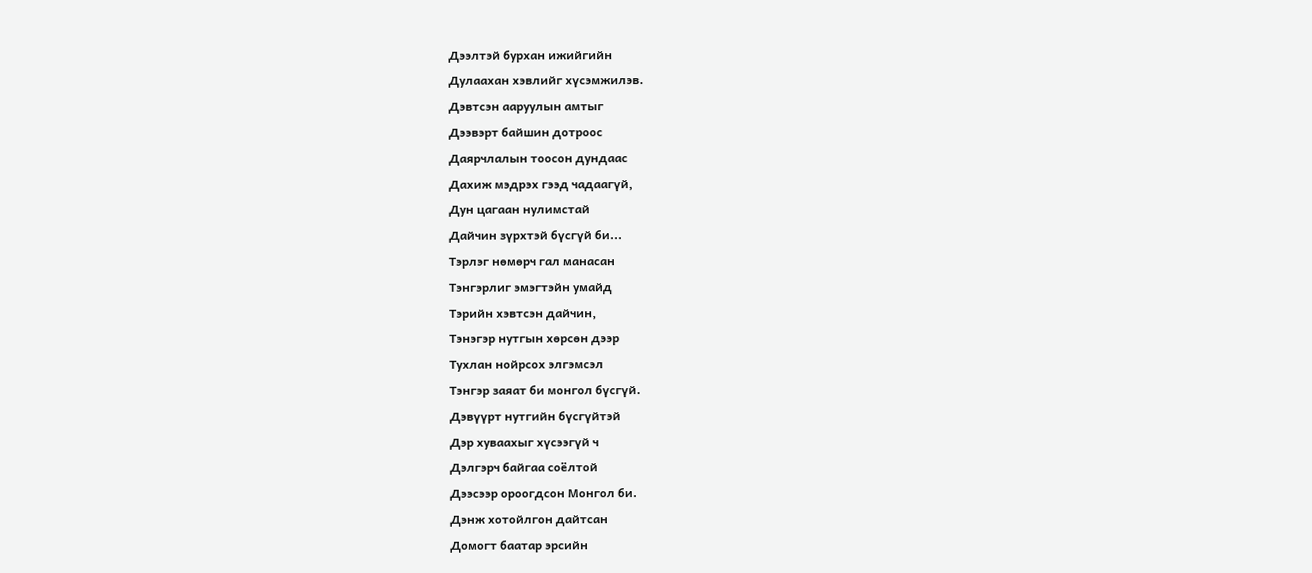Дээлтэй бурхан ижийгийн
Дулаахан хэвлийг хүсэмжилэв.
Дэвтсэн ааруулын амтыг
Дээвэрт байшин дотроос
Даярчлалын тоосон дундаас
Дахиж мэдрэх гээд чадаагүй,
Дун цагаан нулимстай
Дайчин зүрхтэй бүсгүй би...
Тэрлэг нөмөрч гал манасан
Тэнгэрлиг эмэгтэйн умайд
Тэрийн хэвтсэн дайчин,
Тэнэгэр нутгын хөрсөн дээр
Тухлан нойрсох элгэмсэл
Тэнгэр заяат би монгол бүсгүй.
Дэвүүрт нутгийн бүсгүйтэй
Дэр хуваахыг хүсээгүй ч
Дэлгэрч байгаа соёлтой
Дээсээр ороогдсон Монгол би.
Дэнж хотойлгон дайтсан
Домогт баатар эрсийн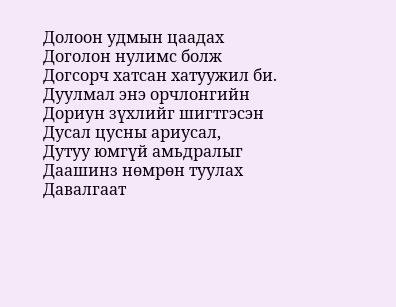Долоон удмын цаадах
Доголон нулимс болж
Догсорч хатсан хатуужил би.
Дуулмал энэ орчлонгийн
Дориун зүхлийг шигтгэсэн
Дусал цусны ариусал,
Дутуу юмгүй амьдралыг
Даашинз нөмрөн туулах
Давалгаат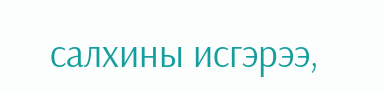салхины исгэрээ,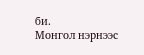би.
Монгол нэрнээс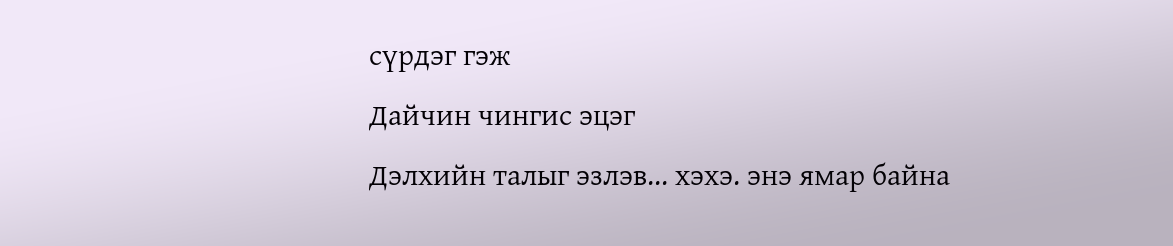сүрдэг гэж
Дайчин чингис эцэг
Дэлхийн талыг эзлэв... хэхэ. энэ ямар байна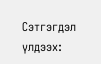Сэтгэгдэл үлдээх: